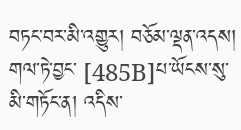བཏང་བར་མི་འགྱུར། བཅོམ་ལྡན་འདས། གལ་ཏེ་བྱང་ [485B]པ་ཡོངས་སུ་མི་གཏོང་ན། འདིས་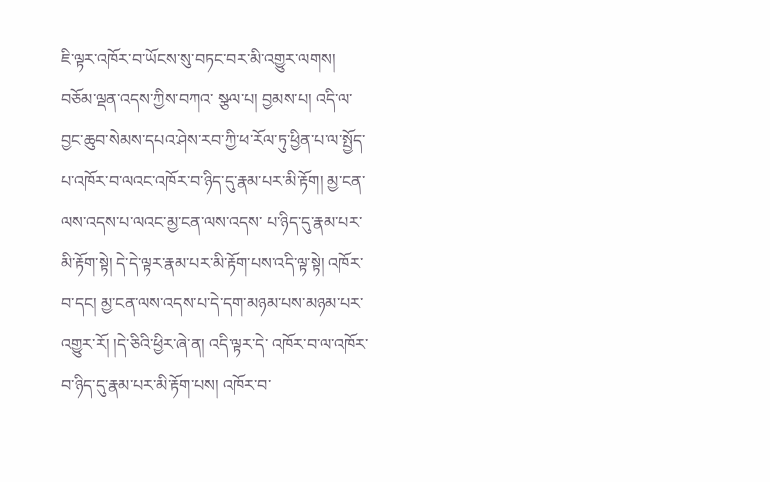ཇི་ལྟར་འཁོར་བ་ཡོངས་སུ་བཏང་བར་མི་འགྱུར་ལགས། བཅོམ་ལྡན་འདས་ཀྱིས་བཀའ་ སྩལ་པ། བྱམས་པ། འདི་ལ་བྱང་ཆུབ་སེམས་དཔའ་ཤེས་རབ་ཀྱི་ཕ་རོལ་ཏུ་ཕྱིན་པ་ལ་སྤྱོད་པ་འཁོར་བ་ལའང་འཁོར་བ་ཉིད་དུ་རྣམ་པར་མི་རྟོག། མྱ་ངན་ལས་འདས་པ་ལའང་མྱ་ངན་ལས་འདས་ པ་ཉིད་དུ་རྣམ་པར་མི་རྟོག་སྟེ། དེ་དེ་ལྟར་རྣམ་པར་མི་རྟོག་པས་འདི་ལྟ་སྟེ། འཁོར་བ་དང། མྱ་ངན་ལས་འདས་པ་དེ་དག་མཉམ་པས་མཉམ་པར་འགྱུར་རོ། །དེ་ཅིའི་ཕྱིར་ཞེ་ན། འདི་ལྟར་དེ་ འཁོར་བ་ལ་འཁོར་བ་ཉིད་དུ་རྣམ་པར་མི་རྟོག་པས། འཁོར་བ་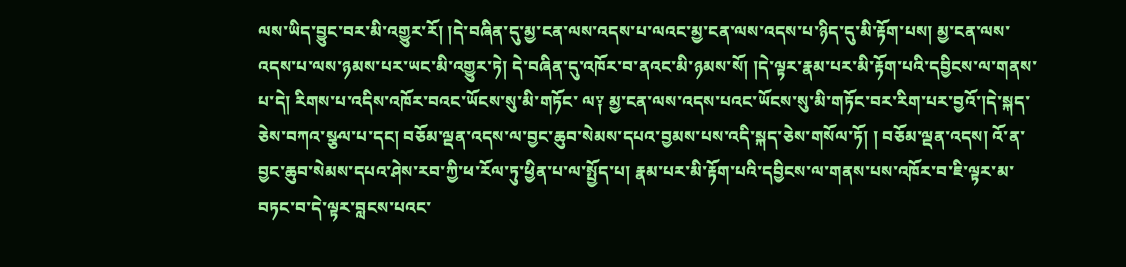ལས་ཡིད་བྱུང་བར་མི་འགྱུར་རོ། །དེ་བཞིན་དུ་མྱ་ངན་ལས་འདས་པ་ལའང་མྱ་ངན་ལས་འདས་པ་ཉིད་དུ་མི་རྟོག་པས། མྱ་ངན་ལས་ འདས་པ་ལས་ཉམས་པར་ཡང་མི་འགྱུར་ཏེ། དེ་བཞིན་དུ་འཁོར་བ་ནའང་མི་ཉམས་སོ། །དེ་ལྟར་རྣམ་པར་མི་རྟོག་པའི་དབྱིངས་ལ་གནས་པ་དེ། རིགས་པ་འདིས་འཁོར་བའང་ཡོངས་སུ་མི་གཏོང་ ལ༑ མྱ་ངན་ལས་འདས་པའང་ཡོངས་སུ་མི་གཏོང་བར་རིག་པར་བྱའོ་།དེ་སྐད་ཅེས་བཀའ་སྩལ་པ་དང། བཅོམ་ལྡན་འདས་ལ་བྱང་ཆུབ་སེམས་དཔའ་བྱམས་པས་འདི་སྐད་ཅེས་གསོལ་ཏོ། ། བཅོམ་ལྡན་འདས། འོ་ན་བྱང་ཆུབ་སེམས་དཔའ་ཤེས་རབ་ཀྱི་ཕ་རོལ་ཏུ་ཕྱིན་པ་ལ་སྤྱོད་པ། རྣམ་པར་མི་རྟོག་པའི་དབྱིངས་ལ་གནས་པས་འཁོར་བ་ཇི་ལྟར་མ་བཏང་བ་དེ་ལྟར་བླངས་པའང་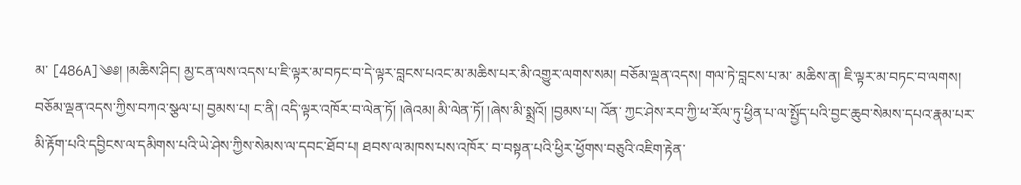མ་ [486A]༄༅། །མཆིས་ཤིང། མྱ་ངན་ལས་འདས་པ་ཇི་ལྟར་མ་བཏང་བ་དེ་ལྟར་བླངས་པའང་མ་མཆིས་པར་མི་འགྱུར་ལགས་སམ། བཅོམ་ལྡན་འདས། གལ་ཏེ་བླངས་པ་མ་ མཆིས་ན། ཇི་ལྟར་མ་བཏང་བ་ལགས། བཅོམ་ལྡན་འདས་ཀྱིས་བཀའ་སྩལ་པ། བྱམས་པ། ང་ནི། འདི་ལྟར་འཁོར་བ་ལེན་ཏོ། །ཞེའམ། མི་ལེན་ཏོ། །ཞེས་མི་སྨྲའོ། །བྱམས་པ། འོན་ ཀྱང་ཤེས་རབ་ཀྱི་ཕ་རོལ་ཏུ་ཕྱིན་པ་ལ་སྤྱོད་པའི་བྱང་ཆུབ་སེམས་དཔའ་རྣམ་པར་མི་རྟོག་པའི་དབྱིངས་ལ་དམིགས་པའི་ཡེ་ཤེས་ཀྱིས་སེམས་ལ་དབང་ཐོབ་པ། ཐབས་ལ་མཁས་པས་འཁོར་ བ་བསྟན་པའི་ཕྱིར་ཕྱོགས་བཅུའི་འཇིག་རྟེན་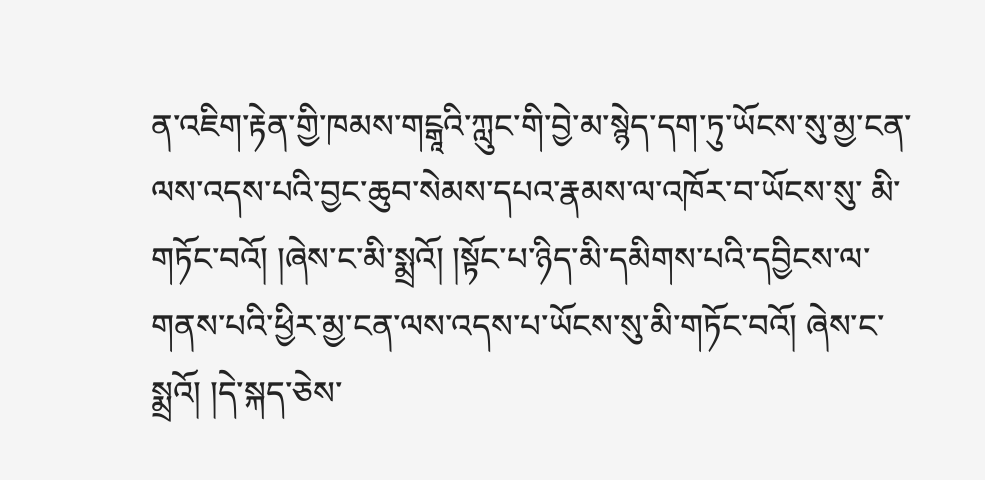ན་འཇིག་རྟེན་གྱི་ཁམས་གངྒཱའི་ཀླུང་གི་བྱེ་མ་སྙེད་དག་ཏུ་ཡོངས་སུ་མྱ་ངན་ལས་འདས་པའི་བྱང་ཆུབ་སེམས་དཔའ་རྣམས་ལ་འཁོར་བ་ཡོངས་སུ་ མི་གཏོང་བའོ། །ཞེས་ང་མི་སྨྲའོ། །སྟོང་པ་ཉིད་མི་དམིགས་པའི་དབྱིངས་ལ་གནས་པའི་ཕྱིར་མྱ་ངན་ལས་འདས་པ་ཡོངས་སུ་མི་གཏོང་བའོ། ཞེས་ང་སྨྲའོ། །དེ་སྐད་ཅེས་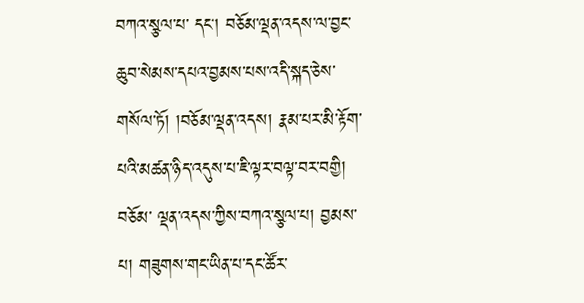བཀའ་སྩལ་པ་ དང། བཅོམ་ལྡན་འདས་ལ་བྱང་ཆུབ་སེམས་དཔའ་བྱམས་པས་འདི་སྐད་ཅེས་གསོལ་ཏོ། །བཅོམ་ལྡན་འདས། རྣམ་པར་མི་རྟོག་པའི་མཚན་ཉིད་འདུས་པ་ཇི་ལྟར་བལྟ་བར་བགྱི། བཅོམ་ ལྡན་འདས་ཀྱིས་བཀའ་སྩལ་པ། བྱམས་པ། གཟུགས་གང་ཡིན་པ་དང་ཚོར་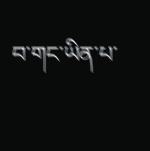བ་གང་ཡིན་པ་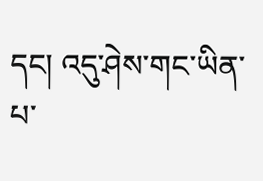དང། འདུ་ཤེས་གང་ཡིན་པ་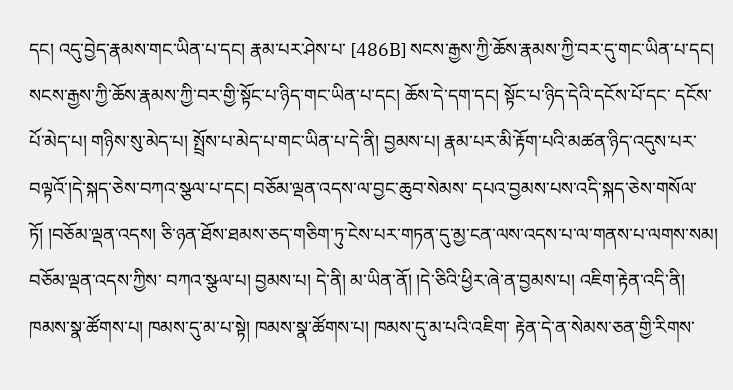དང། འདུ་བྱེད་རྣམས་གང་ཡིན་པ་དང། རྣམ་པར་ཤེས་པ་ [486B] སངས་རྒྱས་ཀྱི་ཆོས་རྣམས་ཀྱི་བར་དུ་གང་ཡིན་པ་དང། སངས་རྒྱས་ཀྱི་ཆོས་རྣམས་ཀྱི་བར་གྱི་སྟོང་པ་ཉིད་གང་ཡིན་པ་དང། ཆོས་དེ་དག་དང། སྟོང་པ་ཉིད་དེའི་དངོས་པོ་དང་ དངོས་པོ་མེད་པ། གཉིས་སུ་མེད་པ། སྤྲོས་པ་མེད་པ་གང་ཡིན་པ་དེ་ནི། བྱམས་པ། རྣམ་པར་མི་རྟོག་པའི་མཚན་ཉིད་འདུས་པར་བལྟའོ་།དེ་སྐད་ཅེས་བཀའ་སྩལ་པ་དང། བཅོམ་ལྡན་འདས་ལ་བྱང་ཆུབ་སེམས་ དཔའ་བྱམས་པས་འདི་སྐད་ཅེས་གསོལ་ཏོ། །བཅོམ་ལྡན་འདས། ཅི་ཉན་ཐོས་ཐམས་ཅད་གཅིག་ཏུ་ངེས་པར་གཏན་དུ་མྱ་ངན་ལས་འདས་པ་ལ་གནས་པ་ལགས་སམ། བཅོམ་ལྡན་འདས་ཀྱིས་ བཀའ་སྩལ་པ། བྱམས་པ། དེ་ནི། མ་ཡིན་ནོ། །དེ་ཅིའི་ཕྱིར་ཞེ་ན་བྱམས་པ། འཇིག་རྟེན་འདི་ནི། ཁམས་སྣ་ཚོགས་པ། ཁམས་དུ་མ་པ་སྟེ། ཁམས་སྣ་ཚོགས་པ། ཁམས་དུ་མ་པའི་འཇིག་ རྟེན་དེ་ན་སེམས་ཅན་གྱི་རིགས་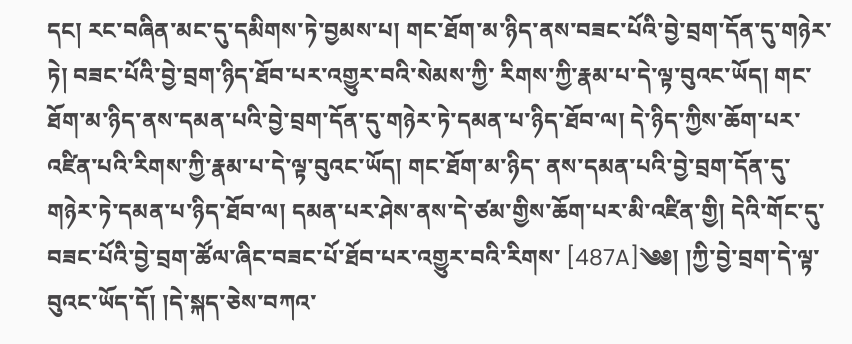དང། རང་བཞིན་མང་དུ་དམིགས་ཏེ་བྱམས་པ། གང་ཐོག་མ་ཉིད་ནས་བཟང་པོའི་བྱེ་བྲག་དོན་དུ་གཉེར་ཏེ། བཟང་པོའི་བྱེ་བྲག་ཉིད་ཐོབ་པར་འགྱུར་བའི་སེམས་ཀྱི་ རིགས་ཀྱི་རྣམ་པ་དེ་ལྟ་བུའང་ཡོད། གང་ཐོག་མ་ཉིད་ནས་དམན་པའི་བྱེ་བྲག་དོན་དུ་གཉེར་ཏེ་དམན་པ་ཉིད་ཐོབ་ལ། དེ་ཉིད་ཀྱིས་ཆོག་པར་འཛིན་པའི་རིགས་ཀྱི་རྣམ་པ་དེ་ལྟ་བུའང་ཡོད། གང་ཐོག་མ་ཉིད་ ནས་དམན་པའི་བྱེ་བྲག་དོན་དུ་གཉེར་ཏེ་དམན་པ་ཉིད་ཐོབ་ལ། དམན་པར་ཤེས་ནས་དེ་ཙམ་གྱིས་ཆོག་པར་མི་འཛིན་གྱི། དེའི་གོང་དུ་བཟང་པོའི་བྱེ་བྲག་ཚོལ་ཞིང་བཟང་པོ་ཐོབ་པར་འགྱུར་བའི་རིགས་ [487A]༄༅། །ཀྱི་བྱེ་བྲག་དེ་ལྟ་བུའང་ཡོད་དོ། །དེ་སྐད་ཅེས་བཀའ་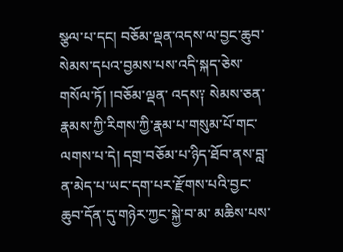སྩལ་པ་དང། བཅོམ་ལྡན་འདས་ལ་བྱང་ཆུབ་སེམས་དཔའ་བྱམས་པས་འདི་སྐད་ཅེས་གསོལ་ཏོ། །བཅོམ་ལྡན་ འདས༑ སེམས་ཅན་རྣམས་ཀྱི་རིགས་ཀྱི་རྣམ་པ་གསུམ་པོ་གང་ལགས་པ་དེ། དགྲ་བཅོམ་པ་ཉིད་ཐོབ་ནས་བླ་ན་མེད་པ་ཡང་དག་པར་རྫོགས་པའི་བྱང་ཆུབ་དོན་དུ་གཉེར་ཀྱང་སྐྱེ་བ་མ་ མཆིས་པས་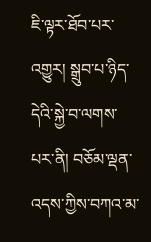ཇི་ལྟར་ཐོབ་པར་འགྱུར། སྒྲུབ་པ་ཉིད་དེའི་སྐྱེ་བ་ལགས་པར་ནི། བཅོམ་ལྡན་འདས་ཀྱིས་བཀའ་མ་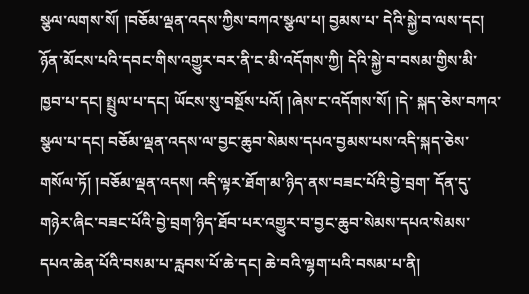སྩལ་ལགས་སོ། །བཅོམ་ལྡན་འདས་ཀྱིས་བཀའ་སྩལ་པ། བྱམས་པ་ དེའི་སྐྱེ་བ་ལས་དང། ཉོན་མོངས་པའི་དབང་གིས་འགྱུར་བར་ནི་ང་མི་འདོགས་ཀྱི། དེའི་སྐྱེ་བ་བསམ་གྱིས་མི་ཁྱབ་པ་དང། སྤྲུལ་པ་དང། ཡོངས་སུ་བསྔོས་པའོ། །ཞེས་ང་འདོགས་སོ། །དེ་ སྐད་ཅེས་བཀའ་སྩལ་པ་དང། བཅོམ་ལྡན་འདས་ལ་བྱང་ཆུབ་སེམས་དཔའ་བྱམས་པས་འདི་སྐད་ཅེས་གསོལ་ཏོ། །བཅོམ་ལྡན་འདས། འདི་ལྟར་ཐོག་མ་ཉིད་ནས་བཟང་པོའི་བྱེ་བྲག་ དོན་དུ་གཉེར་ཞིང་བཟང་པོའི་བྱེ་བྲག་ཉིད་ཐོབ་པར་འགྱུར་བ་བྱང་ཆུབ་སེམས་དཔའ་སེམས་དཔའ་ཆེན་པོའི་བསམ་པ་རླབས་པོ་ཆེ་དང། ཆེ་བའི་ལྷག་པའི་བསམ་པ་ནི།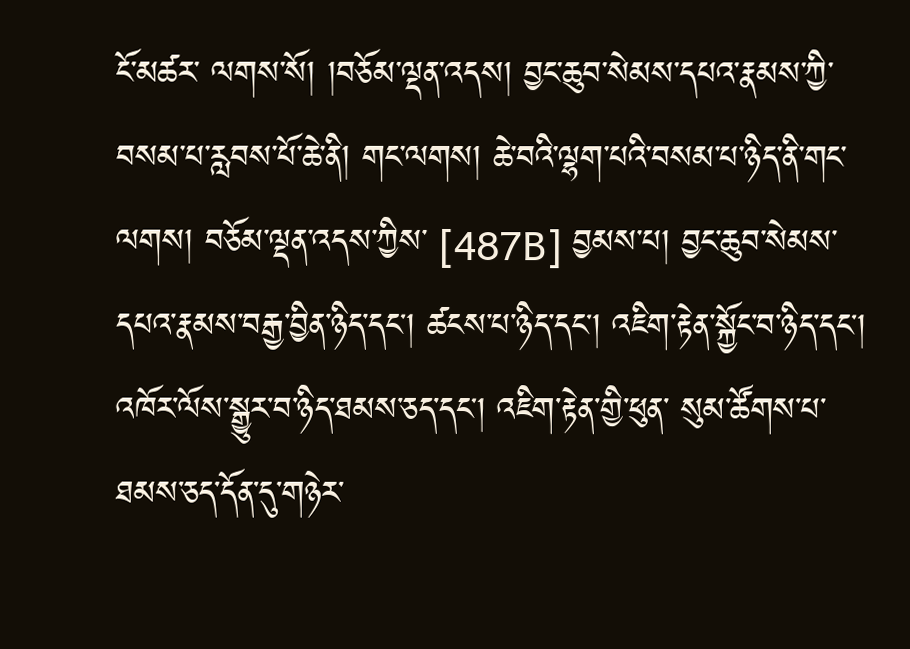ངོ་མཚར་ ལགས་སོ། །བཅོམ་ལྡན་འདས། བྱང་ཆུབ་སེམས་དཔའ་རྣམས་ཀྱི་བསམ་པ་རླབས་པོ་ཆེ་ནི། གང་ལགས། ཆེ་བའི་ལྷག་པའི་བསམ་པ་ཉིད་ནི་གང་ལགས། བཅོམ་ལྡན་འདས་ཀྱིས་ [487B] བྱམས་པ། བྱང་ཆུབ་སེམས་དཔའ་རྣམས་བརྒྱ་བྱིན་ཉིད་དང། ཚངས་པ་ཉིད་དང། འཇིག་རྟེན་སྐྱོང་བ་ཉིད་དང། འཁོར་ལོས་སྒྱུར་བ་ཉིད་ཐམས་ཅད་དང། འཇིག་རྟེན་གྱི་ཕུན་ སུམ་ཚོགས་པ་ཐམས་ཅད་དོན་དུ་གཉེར་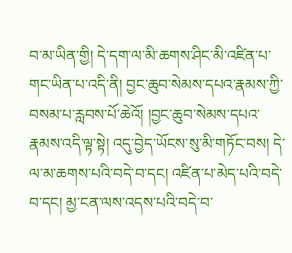བ་མ་ཡིན་གྱི། དེ་དག་ལ་མི་ཆགས་ཤིང་མི་འཛིན་པ་གང་ཡིན་པ་འདི་ནི། བྱང་ཆུབ་སེམས་དཔའ་རྣམས་ཀྱི་བསམ་པ་རླབས་པོ་ཆེའོ། །བྱང་ཆུབ་སེམས་དཔའ་ རྣམས་འདི་ལྟ་སྟེ། འདུ་བྱེད་ཡོངས་སུ་མི་གཏོང་བས། དེ་ལ་མ་ཆགས་པའི་བདེ་བ་དང། འཛིན་པ་མེད་པའི་བདེ་བ་དང། མྱ་ངན་ལས་འདས་པའི་བདེ་བ་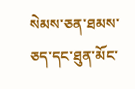སེམས་ཅན་ཐམས་ཅད་དང་ཐུན་མོང་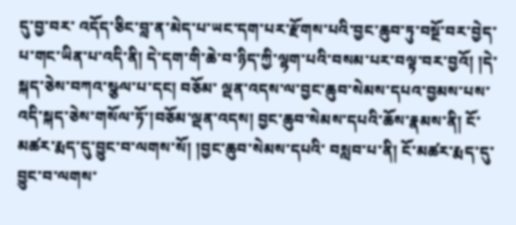དུ་བྱ་བར་ འདོད་ཅིང་བླ་ན་མེད་པ་ཡང་དག་པར་རྫོགས་པའི་བྱང་ཆུབ་ཏུ་བསྔོ་བར་བྱེད་པ་གང་ཡིན་པ་འདི་ནི། དེ་དག་གི་ཆེ་བ་ཉིད་ཀྱི་ལྷག་པའི་བསམ་པར་བལྟ་བར་བྱའོ། །དེ་སྐད་ཅེས་བཀའ་སྩལ་པ་དང། བཅོམ་ ལྡན་འདས་ལ་བྱང་ཆུབ་སེམས་དཔའ་བྱམས་པས་འདི་སྐད་ཅེས་གསོལ་ཏོ་།བཅོམ་ལྡན་འདས། བྱང་ཆུབ་སེམས་དཔའི་ཆོས་རྣམས་ནི། ངོ་མཚར་རྨད་དུ་བྱུང་བ་ལགས་སོ། །བྱང་ཆུབ་སེམས་དཔའི་ བསླབ་པ་ནི། ངོ་མཚར་རྨད་དུ་བྱུང་བ་ལགས་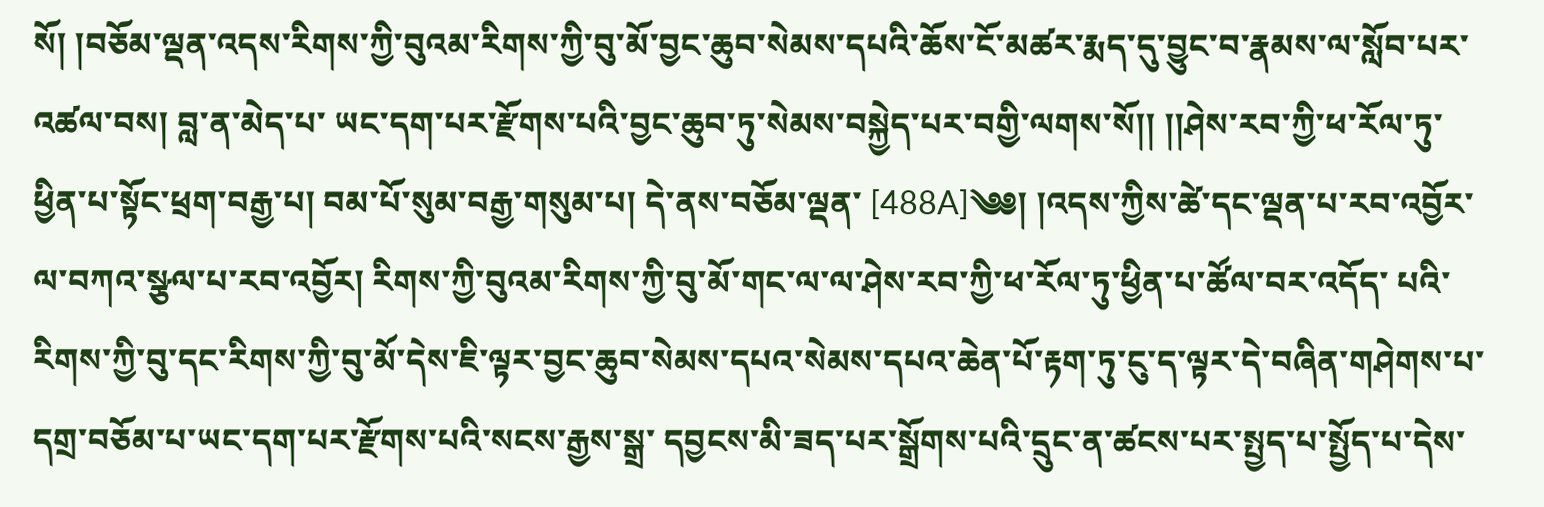སོ། །བཅོམ་ལྡན་འདས་རིགས་ཀྱི་བུའམ་རིགས་ཀྱི་བུ་མོ་བྱང་ཆུབ་སེམས་དཔའི་ཆོས་ངོ་མཚར་རྨད་དུ་བྱུང་བ་རྣམས་ལ་སློབ་པར་འཚལ་བས། བླ་ན་མེད་པ་ ཡང་དག་པར་རྫོགས་པའི་བྱང་ཆུབ་ཏུ་སེམས་བསྐྱེད་པར་བགྱི་ལགས་སོ།། །།ཤེས་རབ་ཀྱི་ཕ་རོལ་ཏུ་ཕྱིན་པ་སྟོང་ཕྲག་བརྒྱ་པ། བམ་པོ་སུམ་བརྒྱ་གསུམ་པ། དེ་ནས་བཅོམ་ལྡན་ [488A]༄༅། །འདས་ཀྱིས་ཚེ་དང་ལྡན་པ་རབ་འབྱོར་ལ་བཀའ་སྩལ་པ་རབ་འབྱོར། རིགས་ཀྱི་བུའམ་རིགས་ཀྱི་བུ་མོ་གང་ལ་ལ་ཤེས་རབ་ཀྱི་ཕ་རོལ་ཏུ་ཕྱིན་པ་ཚོལ་བར་འདོད་ པའི་རིགས་ཀྱི་བུ་དང་རིགས་ཀྱི་བུ་མོ་དེས་ཇི་ལྟར་བྱང་ཆུབ་སེམས་དཔའ་སེམས་དཔའ་ཆེན་པོ་རྟག་ཏུ་ངུ་ད་ལྟར་དེ་བཞིན་གཤེགས་པ་དགྲ་བཅོམ་པ་ཡང་དག་པར་རྫོགས་པའི་སངས་རྒྱས་སྒྲ་ དབྱངས་མི་ཟད་པར་སྒྲོགས་པའི་དྲུང་ན་ཚངས་པར་སྤྱད་པ་སྤྱོད་པ་དེས་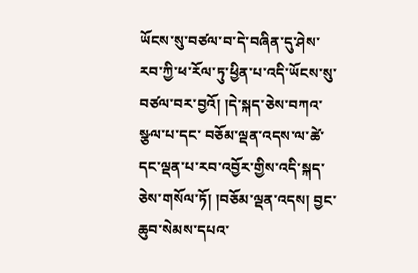ཡོངས་སུ་བཙལ་བ་དེ་བཞིན་དུ་ཤེས་རབ་ཀྱི་ཕ་རོལ་ཏུ་ཕྱིན་པ་འདི་ཡོངས་སུ་བཙལ་བར་བྱའོ། །དེ་སྐད་ཅེས་བཀའ་སྩལ་པ་དང་ བཅོམ་ལྡན་འདས་ལ་ཚེ་དང་ལྡན་པ་རབ་འབྱོར་གྱིས་འདི་སྐད་ཅེས་གསོལ་ཏོ། །བཅོམ་ལྡན་འདས། བྱང་ཆུབ་སེམས་དཔའ་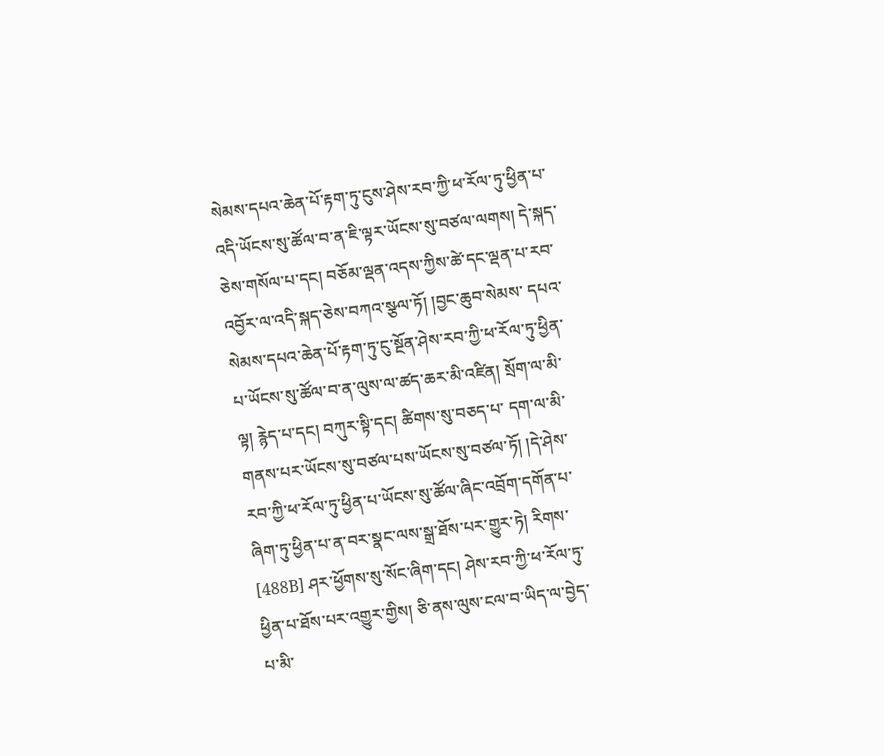སེམས་དཔའ་ཆེན་པོ་རྟག་ཏུ་ངུས་ཤེས་རབ་ཀྱི་ཕ་རོལ་ཏུ་ཕྱིན་པ་ འདི་ཡོངས་སུ་ཚོལ་བ་ན་ཇི་ལྟར་ཡོངས་སུ་བཙལ་ལགས། དེ་སྐད་ཅེས་གསོལ་པ་དང། བཅོམ་ལྡན་འདས་ཀྱིས་ཚེ་དང་ལྡན་པ་རབ་འབྱོར་ལ་འདི་སྐད་ཅེས་བཀའ་སྩལ་ཏོ། །བྱང་ཆུབ་སེམས་ དཔའ་སེམས་དཔའ་ཆེན་པོ་རྟག་ཏུ་ངུ་སྔོན་ཤེས་རབ་ཀྱི་ཕ་རོལ་ཏུ་ཕྱིན་པ་ཡོངས་སུ་ཚོལ་བ་ན་ལུས་ལ་ཚད་ཆར་མི་འཛིན། སྲོག་ལ་མི་ལྟ། རྙེད་པ་དང། བཀུར་སྟི་དང། ཚིགས་སུ་བཅད་པ་ དག་ལ་མི་གནས་པར་ཡོངས་སུ་བཙལ་པས་ཡོངས་སུ་བཙལ་ཏོ། །དེ་ཤེས་རབ་ཀྱི་ཕ་རོལ་ཏུ་ཕྱིན་པ་ཡོངས་སུ་ཚོལ་ཞིང་འབྲོག་དགོན་པ་ཞིག་ཏུ་ཕྱིན་པ་ན་བར་སྣང་ལས་སྒྲ་ཐོས་པར་གྱུར་ཏེ། རིགས་ [488B] ཤར་ཕྱོགས་སུ་སོང་ཞིག་དང། ཤེས་རབ་ཀྱི་ཕ་རོལ་ཏུ་ཕྱིན་པ་ཐོས་པར་འགྱུར་གྱིས། ཅི་ནས་ལུས་ངལ་བ་ཡིད་ལ་བྱེད་པ་མི་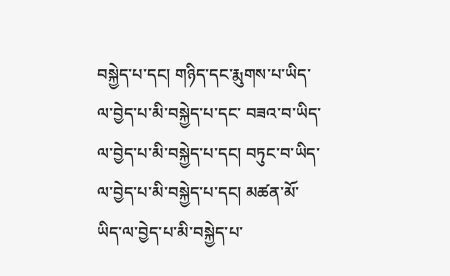བསྐྱེད་པ་དང། གཉིད་དང་རྨུགས་པ་ཡིད་ལ་བྱེད་པ་མི་བསྐྱེད་པ་དང་ བཟའ་བ་ཡིད་ལ་བྱེད་པ་མི་བསྐྱེད་པ་དང། བཏུང་བ་ཡིད་ལ་བྱེད་པ་མི་བསྐྱེད་པ་དང། མཚན་མོ་ཡིད་ལ་བྱེད་པ་མི་བསྐྱེད་པ་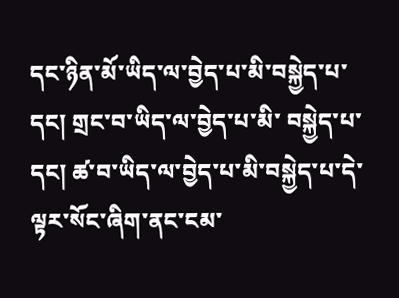དང་ཉིན་མོ་ཡིད་ལ་བྱེད་པ་མི་བསྐྱེད་པ་དང། གྲང་བ་ཡིད་ལ་བྱེད་པ་མི་ བསྐྱེད་པ་དང། ཚ་བ་ཡིད་ལ་བྱེད་པ་མི་བསྐྱེད་པ་དེ་ལྟར་སོང་ཞིག་ནང་ངམ་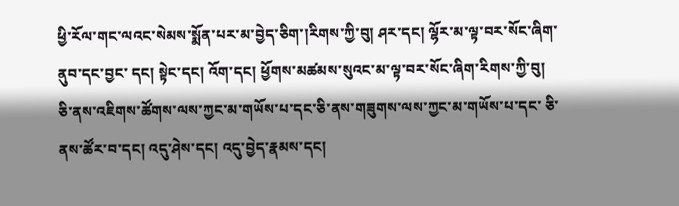ཕྱི་རོལ་གང་ལའང་སེམས་སྨོན་པར་མ་བྱེད་ཅིག་།རིགས་ཀྱི་བུ། ཤར་དང། ལྷོར་མ་ལྟ་བར་སོང་ཞིག་ནུབ་དང་བྱང་ དང། སྟེང་དང། འོག་དང། ཕྱོགས་མཚམས་སུའང་མ་ལྟ་བར་སོང་ཞིག་རིགས་ཀྱི་བུ། ཅི་ནས་འཇིགས་ཚོགས་ལས་ཀྱང་མ་གཡོས་པ་དང་ཅི་ནས་གཟུགས་ལས་ཀྱང་མ་གཡོས་པ་དང་ ཅི་ནས་ཚོར་བ་དང། འདུ་ཤེས་དང། འདུ་བྱེད་རྣམས་དང།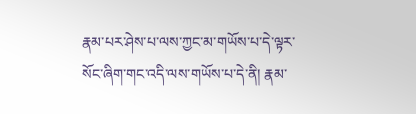རྣམ་པར་ཤེས་པ་ལས་ཀྱང་མ་གཡོས་པ་དེ་ལྟར་སོང་ཞིག་གང་འདི་ལས་གཡོས་པ་དེ་ནི། རྣམ་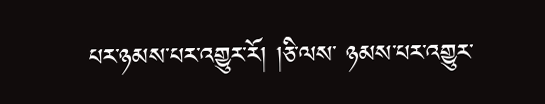པར་ཉམས་པར་འགྱུར་རོ། །ཅི་ལས་ ཉམས་པར་འགྱུར་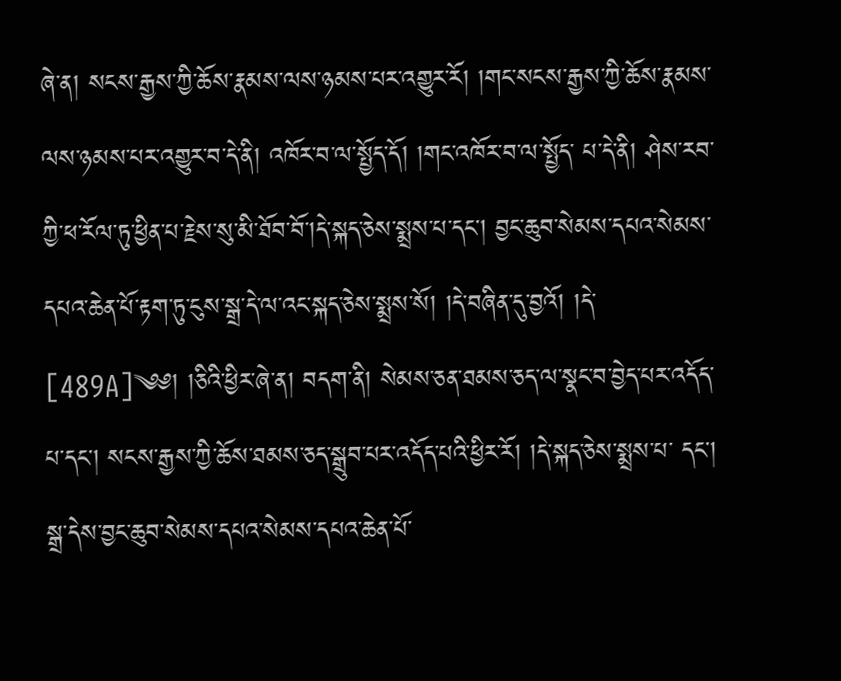ཞེ་ན། སངས་རྒྱས་ཀྱི་ཆོས་རྣམས་ལས་ཉམས་པར་འགྱུར་རོ། །གང་སངས་རྒྱས་ཀྱི་ཆོས་རྣམས་ལས་ཉམས་པར་འགྱུར་བ་དེ་ནི། འཁོར་བ་ལ་སྤྱོད་དོ། །གང་འཁོར་བ་ལ་སྤྱོད་ པ་དེ་ནི། ཤེས་རབ་ཀྱི་ཕ་རོལ་ཏུ་ཕྱིན་པ་རྗེས་སུ་མི་ཐོབ་བོ་།དེ་སྐད་ཅེས་སྨྲས་པ་དང། བྱང་ཆུབ་སེམས་དཔའ་སེམས་དཔའ་ཆེན་པོ་རྟག་ཏུ་ངུས་སྒྲ་དེ་ལ་འང་སྐད་ཅེས་སྨྲས་སོ། །དེ་བཞིན་དུ་བྱའོ། །དེ་ [489A]༄༅། །ཅིའི་ཕྱིར་ཞེ་ན། བདག་ནི། སེམས་ཅན་ཐམས་ཅད་ལ་སྣང་བ་བྱེད་པར་འདོད་པ་དང། སངས་རྒྱས་ཀྱི་ཆོས་ཐམས་ཅད་སྒྲུབ་པར་འདོད་པའི་ཕྱིར་རོ། །དེ་སྐད་ཅེས་སྨྲས་པ་ དང། སྒྲ་དེས་བྱང་ཆུབ་སེམས་དཔའ་སེམས་དཔའ་ཆེན་པོ་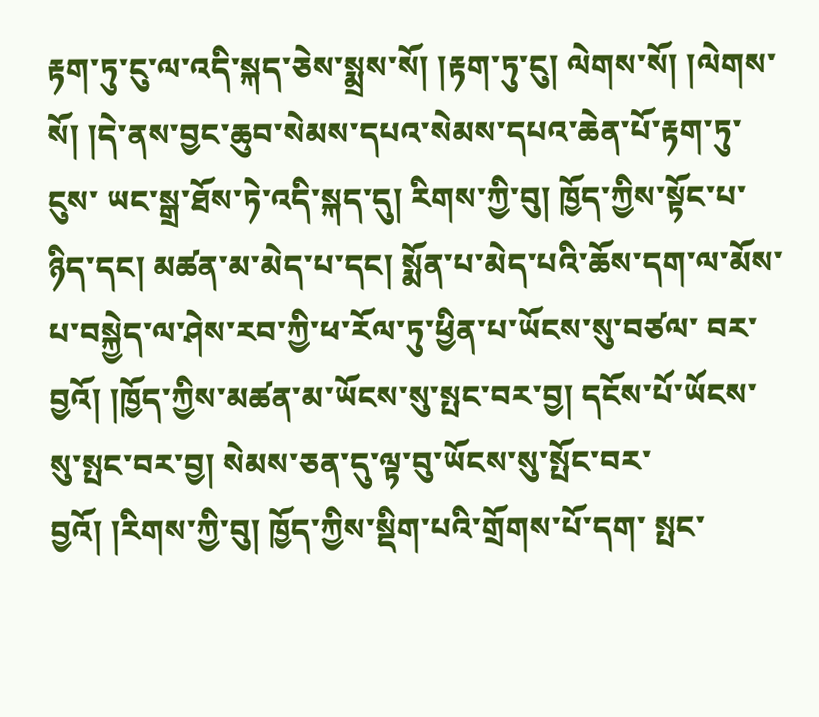རྟག་ཏུ་ངུ་ལ་འདི་སྐད་ཅེས་སྨྲས་སོ། །རྟག་ཏུ་ངུ། ལེགས་སོ། །ལེགས་སོ། །དེ་ནས་བྱང་ཆུབ་སེམས་དཔའ་སེམས་དཔའ་ཆེན་པོ་རྟག་ཏུ་ངུས་ ཡང་སྒྲ་ཐོས་ཏེ་འདི་སྐད་དུ། རིགས་ཀྱི་བུ། ཁྱོད་ཀྱིས་སྟོང་པ་ཉིད་དང། མཚན་མ་མེད་པ་དང། སྨོན་པ་མེད་པའི་ཆོས་དག་ལ་མོས་པ་བསྐྱེད་ལ་ཤེས་རབ་ཀྱི་ཕ་རོལ་ཏུ་ཕྱིན་པ་ཡོངས་སུ་བཙལ་ བར་བྱའོ། །ཁྱོད་ཀྱིས་མཚན་མ་ཡོངས་སུ་སྤང་བར་བྱ། དངོས་པོ་ཡོངས་སུ་སྤང་བར་བྱ། སེམས་ཅན་དུ་ལྟ་བུ་ཡོངས་སུ་སྤོང་བར་བྱའོ། །རིགས་ཀྱི་བུ། ཁྱོད་ཀྱིས་སྡིག་པའི་གྲོགས་པོ་དག་ སྤང་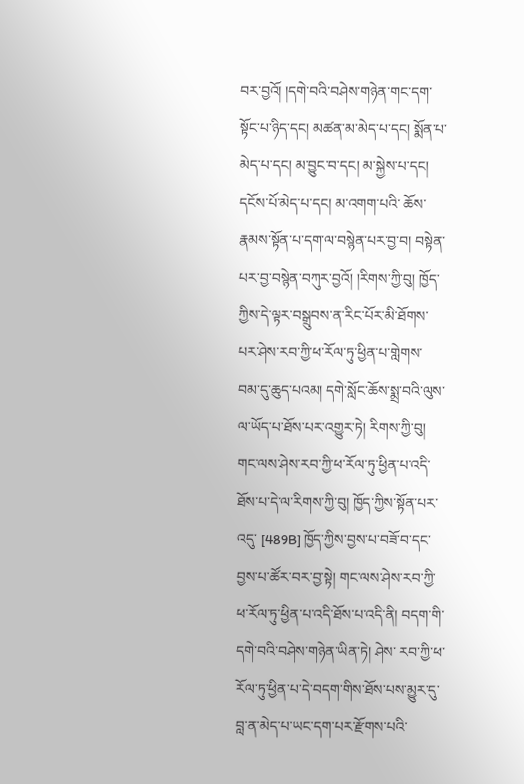བར་བྱའོ། །དགེ་བའི་བཤེས་གཉེན་གང་དག་སྟོང་པ་ཉིད་དང། མཚན་མ་མེད་པ་དང། སྨོན་པ་མེད་པ་དང། མ་བྱུང་བ་དང། མ་སྐྱེས་པ་དང། དངོས་པོ་མེད་པ་དང། མ་འགག་པའི་ ཆོས་རྣམས་སྟོན་པ་དག་ལ་བསྙེན་པར་བྱ་བ། བསྟེན་པར་བྱ་བསྙེན་བཀུར་བྱའོ། །རིགས་ཀྱི་བུ། ཁྱོད་ཀྱིས་དེ་ལྟར་བསྒྲུབས་ན་རིང་པོར་མི་ཐོགས་པར་ཤེས་རབ་ཀྱི་ཕ་རོལ་ཏུ་ཕྱིན་པ་གླེགས་ བམ་དུ་ཆུད་པའམ། དགེ་སློང་ཆོས་སྨྲ་བའི་ལུས་ལ་ཡོད་པ་ཐོས་པར་འགྱུར་ཏེ། རིགས་ཀྱི་བུ། གང་ལས་ཤེས་རབ་ཀྱི་ཕ་རོལ་ཏུ་ཕྱིན་པ་འདི་ཐོས་པ་དེ་ལ་རིགས་ཀྱི་བུ། ཁྱོད་ཀྱིས་སྟོན་པར་འདུ་ [489B] ཁྱོད་ཀྱིས་བྱས་པ་བཟོ་བ་དང་བྱས་པ་ཚོར་བར་བྱ་སྟེ། གང་ལས་ཤེས་རབ་ཀྱི་ཕ་རོལ་ཏུ་ཕྱིན་པ་འདི་ཐོས་པ་འདི་ནི། བདག་གི་དགེ་བའི་བཤེས་གཉེན་ཡིན་ཏེ། ཤེས་ རབ་ཀྱི་ཕ་རོལ་ཏུ་ཕྱིན་པ་དེ་བདག་གིས་ཐོས་པས་མྱུར་དུ་བླ་ན་མེད་པ་ཡང་དག་པར་རྫོགས་པའི་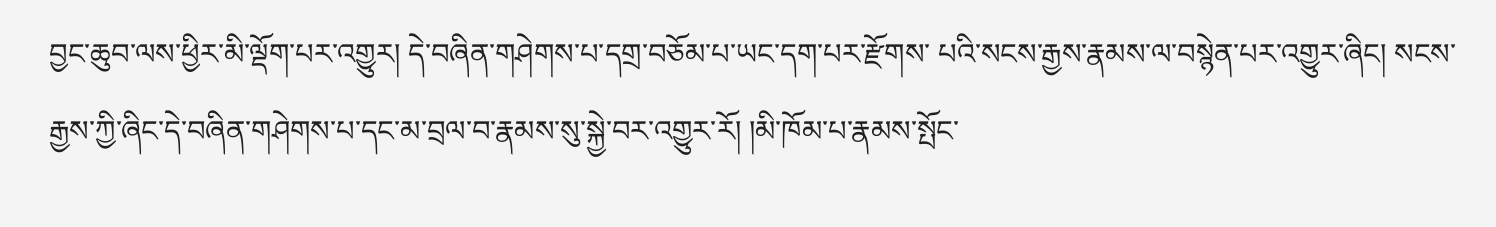བྱང་ཆུབ་ལས་ཕྱིར་མི་ལྡོག་པར་འགྱུར། དེ་བཞིན་གཤེགས་པ་དགྲ་བཅོམ་པ་ཡང་དག་པར་རྫོགས་ པའི་སངས་རྒྱས་རྣམས་ལ་བསྙེན་པར་འགྱུར་ཞིང། སངས་རྒྱས་ཀྱི་ཞིང་དེ་བཞིན་གཤེགས་པ་དང་མ་བྲལ་བ་རྣམས་སུ་སྐྱེ་བར་འགྱུར་རོ། །མི་ཁོམ་པ་རྣམས་སྤོང་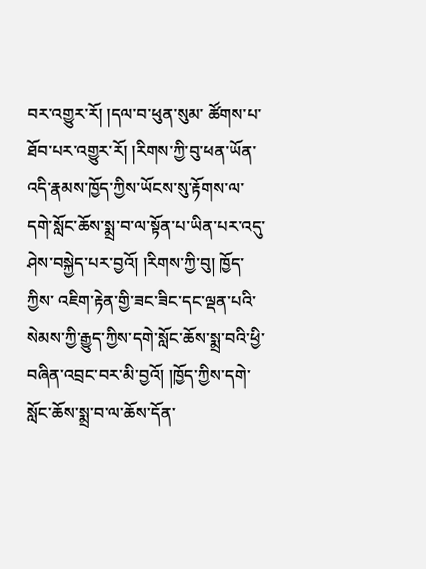བར་འགྱུར་རོ། །དལ་བ་ཕུན་སུམ་ ཚོགས་པ་ཐོབ་པར་འགྱུར་རོ། །རིགས་ཀྱི་བུ་ཕན་ཡོན་འདི་རྣམས་ཁྱོད་ཀྱིས་ཡོངས་སུ་རྟོགས་ལ་དགེ་སློང་ཆོས་སྨྲ་བ་ལ་སྟོན་པ་ཡིན་པར་འདུ་ཤེས་བསྐྱེད་པར་བྱའོ། །རིགས་ཀྱི་བུ། ཁྱོད་ཀྱིས་ འཇིག་རྟེན་གྱི་ཟང་ཟིང་དང་ལྡན་པའི་སེམས་ཀྱི་རྒྱུད་ཀྱིས་དགེ་སློང་ཆོས་སྨྲ་བའི་ཕྱི་བཞིན་འབྲང་བར་མི་བྱའོ། །ཁྱོད་ཀྱིས་དགེ་སློང་ཆོས་སྨྲ་བ་ལ་ཆོས་དོན་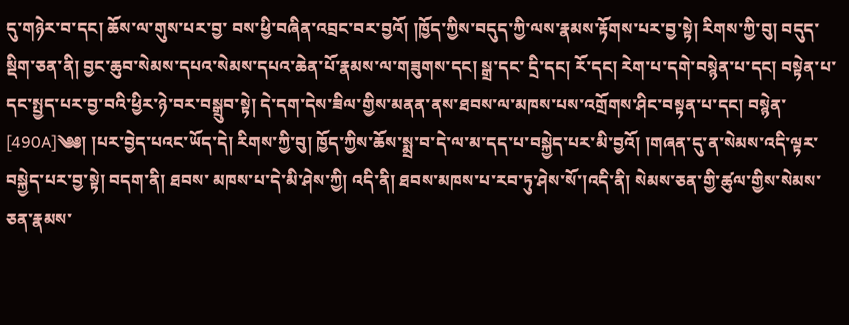དུ་གཉེར་བ་དང། ཆོས་ལ་གུས་པར་བྱ་ བས་ཕྱི་བཞིན་འབྲང་བར་བྱའོ། །ཁྱོད་ཀྱིས་བདུད་ཀྱི་ལས་རྣམས་རྟོགས་པར་བྱ་སྟེ། རིགས་ཀྱི་བུ། བདུད་སྡིག་ཅན་ནི། བྱང་ཆུབ་སེམས་དཔའ་སེམས་དཔའ་ཆེན་པོ་རྣམས་ལ་གཟུགས་དང། སྒྲ་དང་ དྲི་དང། རོ་དང། རེག་པ་དགེ་བསྙེན་པ་དང། བསྟེན་པ་དང་སྤྱད་པར་བྱ་བའི་ཕྱིར་ཉེ་བར་བསྒྲུབ་སྟེ། དེ་དག་དེས་ཟིལ་གྱིས་མནན་ནས་ཐབས་ལ་མཁས་པས་འགྲོགས་ཤིང་བསྟན་པ་དང། བསྙེན་ [490A]༄༅། །པར་བྱེད་པའང་ཡོད་དེ། རིགས་ཀྱི་བུ། ཁྱོད་ཀྱིས་ཆོས་སྨྲ་བ་དེ་ལ་མ་དད་པ་བསྐྱེད་པར་མི་བྱའོ། །གཞན་དུ་ན་སེམས་འདི་ལྟར་བསྐྱེད་པར་བྱ་སྟེ། བདག་ནི། ཐབས་ མཁས་པ་དེ་མི་ཤེས་ཀྱི། འདི་ནི། ཐབས་མཁས་པ་རབ་ཏུ་ཤེས་སོ་།འདི་ནི། སེམས་ཅན་གྱི་ཚུལ་གྱིས་སེམས་ཅན་རྣམས་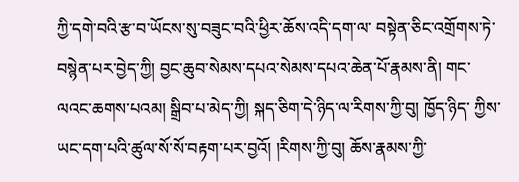ཀྱི་དགེ་བའི་རྩ་བ་ཡོངས་སུ་བཟུང་བའི་ཕྱིར་ཆོས་འདི་དག་ལ་ བསྟེན་ཅིང་འགྲོགས་ཏེ་བསྙེན་པར་བྱེད་ཀྱི། བྱང་ཆུབ་སེམས་དཔའ་སེམས་དཔའ་ཆེན་པོ་རྣམས་ནི། གང་ལའང་ཆགས་པའམ། སྒྲིབ་པ་མེད་ཀྱི། སྐད་ཅིག་དེ་ཉིད་ལ་རིགས་ཀྱི་བུ། ཁྱོད་ཉིད་ ཀྱིས་ཡང་དག་པའི་ཚུལ་སོ་སོ་བརྟག་པར་བྱའོ། །རིགས་ཀྱི་བུ། ཆོས་རྣམས་ཀྱི་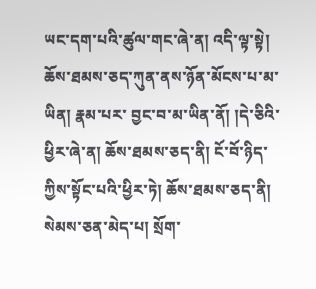ཡང་དག་པའི་ཚུལ་གང་ཞེ་ན། འདི་ལྟ་སྟེ། ཆོས་ཐམས་ཅད་ཀུན་ནས་ཉོན་མོངས་པ་མ་ཡིན། རྣམ་པར་ བྱང་བ་མ་ཡིན་ནོ། །དེ་ཅིའི་ཕྱིར་ཞེ་ན། ཆོས་ཐམས་ཅད་ནི། ངོ་བོ་ཉིད་ཀྱིས་སྟོང་པའི་ཕྱིར་ཏེ། ཆོས་ཐམས་ཅད་ནི། སེམས་ཅན་མེད་པ། སྲོག་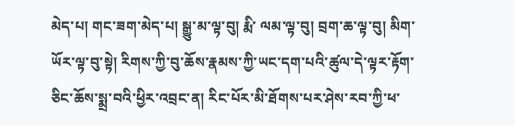མེད་པ། གང་ཟག་མེད་པ། སྒྱུ་མ་ལྟ་བུ། རྨི་ ལམ་ལྟ་བུ། བྲག་ཆ་ལྟ་བུ། མིག་ཡོར་ལྟ་བུ་སྟེ། རིགས་ཀྱི་བུ་ཆོས་རྣམས་ཀྱི་ཡང་དག་པའི་ཚུལ་དེ་ལྟར་རྟོག་ཅིང་ཆོས་སྨྲ་བའི་ཕྱིར་འབྲང་ན། རིང་པོར་མི་ཐོགས་པར་ཤེས་རབ་ཀྱི་ཕ་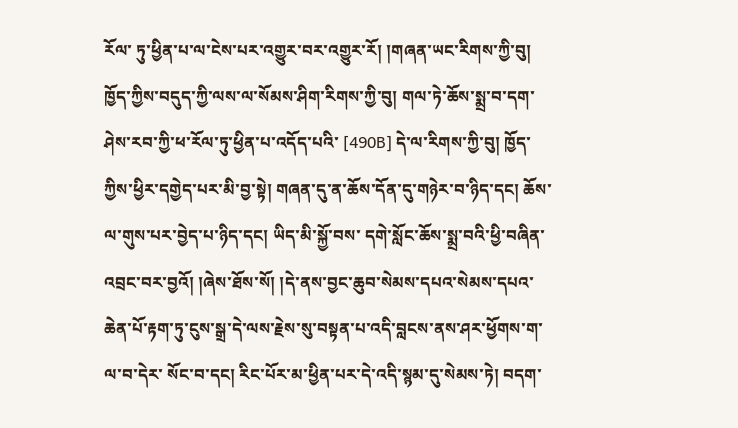རོལ་ ཏུ་ཕྱིན་པ་ལ་ངེས་པར་འགྱུར་བར་འགྱུར་རོ། །གཞན་ཡང་རིགས་ཀྱི་བུ། ཁྱོད་ཀྱིས་བདུད་ཀྱི་ལས་ལ་སོམས་ཤིག་རིགས་ཀྱི་བུ། གལ་ཏེ་ཆོས་སྨྲ་བ་དག་ཤེས་རབ་ཀྱི་ཕ་རོལ་ཏུ་ཕྱིན་པ་འདོད་པའི་ [490B] དེ་ལ་རིགས་ཀྱི་བུ། ཁྱོད་ཀྱིས་ཕྱིར་དགྱེད་པར་མི་བྱ་སྟེ། གཞན་དུ་ན་ཆོས་དོན་དུ་གཉེར་བ་ཉིད་དང། ཆོས་ལ་གུས་པར་བྱེད་པ་ཉིད་དང། ཡིད་མི་སྐྱོ་བས་ དགེ་སློང་ཆོས་སྨྲ་བའི་ཕྱི་བཞིན་འབྲང་བར་བྱའོ། །ཞེས་ཐོས་སོ། །དེ་ནས་བྱང་ཆུབ་སེམས་དཔའ་སེམས་དཔའ་ཆེན་པོ་རྟག་ཏུ་ངུས་སྒྲ་དེ་ལས་རྗེས་སུ་བསྟན་པ་འདི་བླངས་ནས་ཤར་ཕྱོགས་ག་ལ་བ་དེར་ སོང་བ་དང། རིང་པོར་མ་ཕྱིན་པར་དེ་འདི་སྙམ་དུ་སེམས་ཏེ། བདག་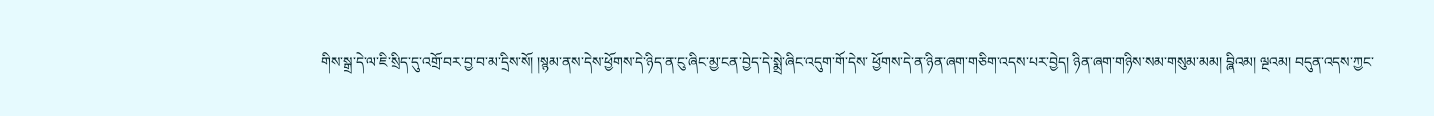གིས་སྒྲ་དེ་ལ་ཇི་སྲིད་དུ་འགྲོ་བར་བྱ་བ་མ་དྲིས་སོ། །སྙམ་ནས་དེས་ཕྱོགས་དེ་ཉིད་ན་ངུ་ཞིང་མྱ་ངན་བྱེད་དེ་སྨྲེ་ཞིང་འདུག་གོ་དེས་ ཕྱོགས་དེ་ན་ཉིན་ཞག་གཅིག་འདས་པར་བྱེད། ཉིན་ཞག་གཉིས་སམ་གསུམ་མམ། བྮིའམ། ལྔའམ། བདུན་འདས་ཀྱང་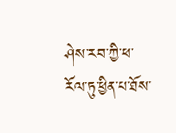ཤེས་རབ་ཀྱི་ཕ་རོལ་ཏུ་ཕྱིན་པ་ཐོས་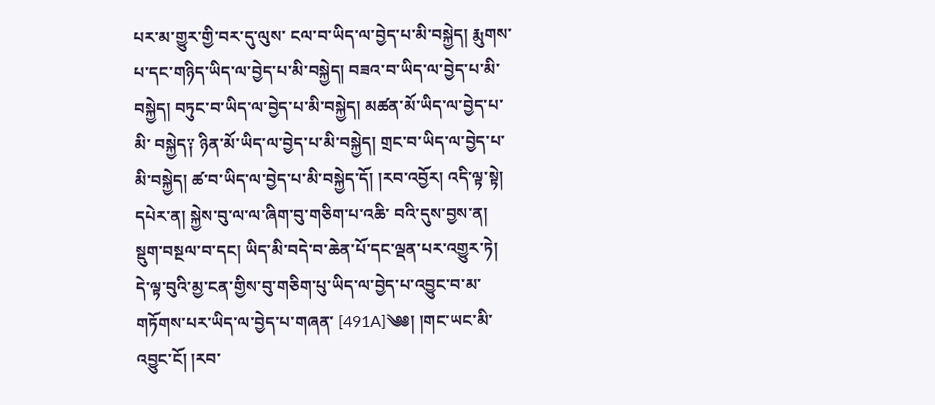པར་མ་གྱུར་གྱི་བར་དུ་ལུས་ ངལ་བ་ཡིད་ལ་བྱེད་པ་མི་བསྐྱེད། རྨུགས་པ་དང་གཉིད་ཡིད་ལ་བྱེད་པ་མི་བསྐྱེད། བཟའ་བ་ཡིད་ལ་བྱེད་པ་མི་བསྐྱེད། བཏུང་བ་ཡིད་ལ་བྱེད་པ་མི་བསྐྱེད། མཚན་མོ་ཡིད་ལ་བྱེད་པ་མི་ བསྐྱེད༑ ཉིན་མོ་ཡིད་ལ་བྱེད་པ་མི་བསྐྱེད། གྲང་བ་ཡིད་ལ་བྱེད་པ་མི་བསྐྱེད། ཚ་བ་ཡིད་ལ་བྱེད་པ་མི་བསྐྱེད་དོ། །རབ་འབྱོར། འདི་ལྟ་སྟེ། དཔེར་ན། སྐྱེས་བུ་ལ་ལ་ཞིག་བུ་གཅིག་པ་འཆི་ བའི་དུས་བྱས་ན། སྡུག་བསྔལ་བ་དང། ཡིད་མི་བདེ་བ་ཆེན་པོ་དང་ལྡན་པར་འགྱུར་ཏེ། དེ་ལྟ་བུའི་མྱ་ངན་གྱིས་བུ་གཅིག་པུ་ཡིད་ལ་བྱེད་པ་འབྱུང་བ་མ་གཏོགས་པར་ཡིད་ལ་བྱེད་པ་གཞན་ [491A]༄༅། །གང་ཡང་མི་འབྱུང་ངོ། །རབ་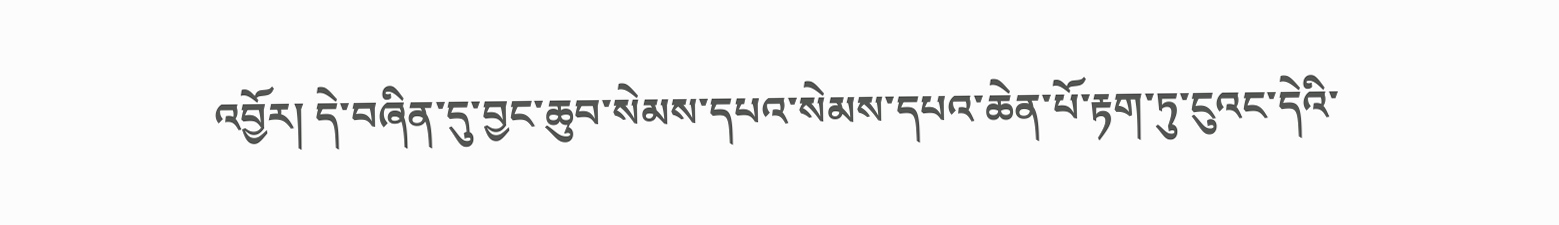འབྱོར། དེ་བཞིན་དུ་བྱང་ཆུབ་སེམས་དཔའ་སེམས་དཔའ་ཆེན་པོ་རྟག་ཏུ་ངུའང་དེའི་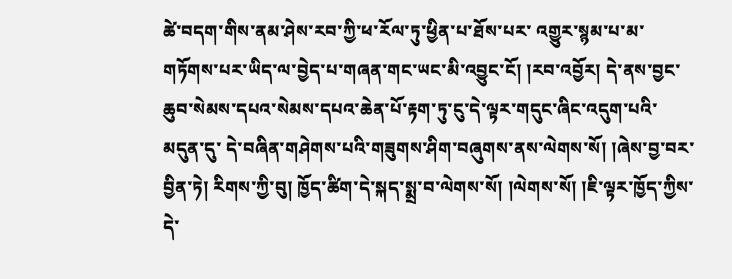ཚེ་བདག་གིས་ནམ་ཤེས་རབ་ཀྱི་ཕ་རོལ་ཏུ་ཕྱིན་པ་ཐོས་པར་ འགྱུར་སྙམ་པ་མ་གཏོགས་པར་ཡིད་ལ་བྱེད་པ་གཞན་གང་ཡང་མི་འབྱུང་ངོ། །རབ་འབྱོར། དེ་ནས་བྱང་ཆུབ་སེམས་དཔའ་སེམས་དཔའ་ཆེན་པོ་རྟག་ཏུ་ངུ་དེ་ལྟར་གདུང་ཞིང་འདུག་པའི་མདུན་དུ་ དེ་བཞིན་གཤེགས་པའི་གཟུགས་ཤིག་བཞུགས་ནས་ལེགས་སོ། །ཞེས་བྱ་བར་བྱིན་ཏེ། རིགས་ཀྱི་བུ། ཁྱོད་ཚིག་དེ་སྐད་སྨྲ་བ་ལེགས་སོ། །ལེགས་སོ། །ཇི་ལྟར་ཁྱོད་ཀྱིས་དེ་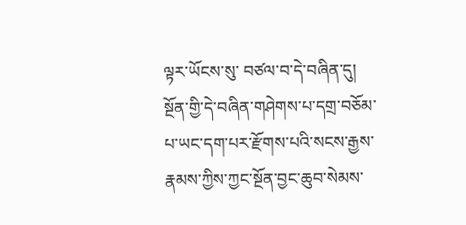ལྟར་ཡོངས་སུ་ བཙལ་བ་དེ་བཞིན་དུ། སྔོན་གྱི་དེ་བཞིན་གཤེགས་པ་དགྲ་བཅོམ་པ་ཡང་དག་པར་རྫོགས་པའི་སངས་རྒྱས་རྣམས་ཀྱིས་ཀྱང་སྔོན་བྱང་ཆུབ་སེམས་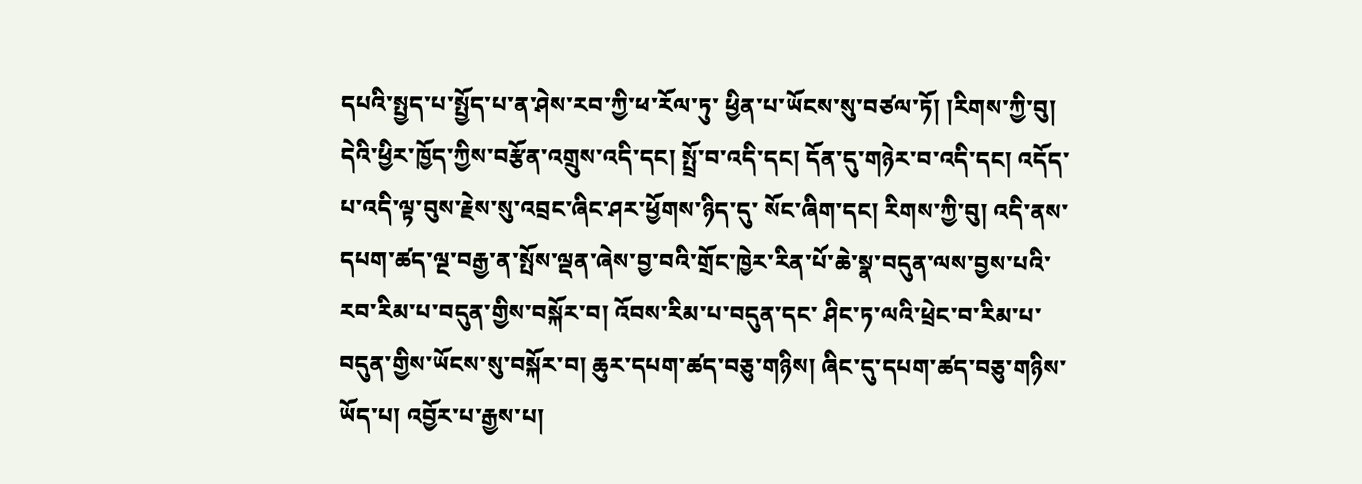དཔའི་སྤྱད་པ་སྤྱོད་པ་ན་ཤེས་རབ་ཀྱི་ཕ་རོལ་ཏུ་ ཕྱིན་པ་ཡོངས་སུ་བཙལ་ཏོ། །རིགས་ཀྱི་བུ། དེའི་ཕྱིར་ཁྱོད་ཀྱིས་བརྩོན་འགྲུས་འདི་དང། སྤྲོ་བ་འདི་དང། དོན་དུ་གཉེར་བ་འདི་དང། འདོད་པ་འདི་ལྟ་བུས་རྗེས་སུ་འབྲང་ཞིང་ཤར་ཕྱོགས་ཉིད་དུ་ སོང་ཞིག་དང། རིགས་ཀྱི་བུ། འདི་ནས་དཔག་ཚད་ལྔ་བརྒྱ་ན་སྤོས་ལྡན་ཞེས་བྱ་བའི་གྲོང་ཁྱེར་རིན་པོ་ཆེ་སྣ་བདུན་ལས་བྱས་པའི་རབ་རིམ་པ་བདུན་གྱིས་བསྐོར་བ། འོབས་རིམ་པ་བདུན་དང་ ཤིང་ཏ་ལའི་ཕྲེང་བ་རིམ་པ་བདུན་གྱིས་ཡོངས་སུ་བསྐོར་བ། ཆུར་དཔག་ཚད་བཅུ་གཉིས། ཞིང་དུ་དཔག་ཚད་བཅུ་གཉིས་ཡོད་པ། འབྱོར་པ་རྒྱས་པ།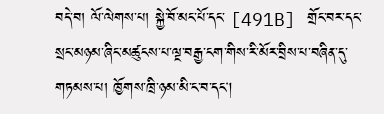བདེ་བ། ལོ་ལེགས་པ། སྐྱེ་བོ་མང་པོ་དང་ [491B] གྲོང་བར་དང་སྲང་མཉམ་ཞིང་མཚུངས་པ་ལྔ་བརྒྱ་ངག་གིས་རི་མོར་བྲིས་པ་བཞིན་དུ་གཏམས་པ། ཁྱོགས་ཁྲི་ཉམ་མི་ང་བ་དང།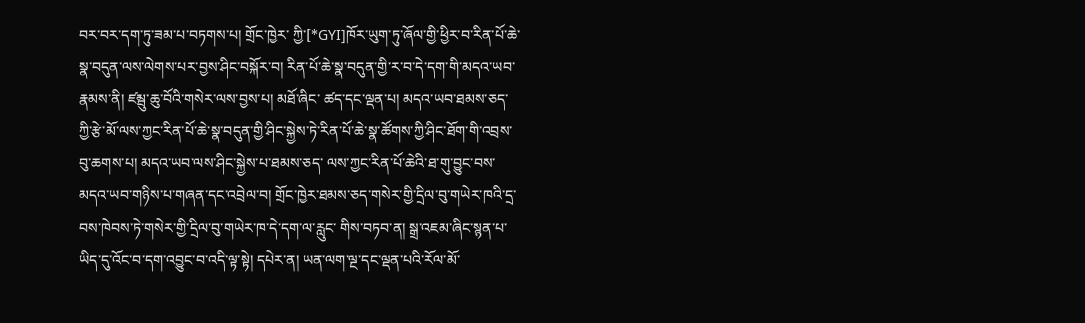བར་བར་དག་ཏུ་ཟམ་པ་བཏགས་པ། གྲོང་ཁྱེར་ ཀྱི་[*GYI]ཁོར་ཡུག་ཏུ་ཞོལ་གྱི་ཕྱིར་བ་རིན་པོ་ཆེ་སྣ་བདུན་ལས་ལེགས་པར་བྱས་ཤིང་བསྐོར་བ། རིན་པོ་ཆེ་སྣ་བདུན་གྱི་ར་བ་དེ་དག་གི་མདའ་ཡབ་རྣམས་ནི། ཛམྦུ་ཆུ་བོའི་གསེར་ལས་བྱས་པ། མཐོ་ཞིང་ ཚད་དང་ལྡན་པ། མདའ་ཡབ་ཐམས་ཅད་ཀྱི་རྩེ་མོ་ལས་ཀྱང་རིན་པོ་ཆེ་སྣ་བདུན་གྱི་ཤིང་སྐྱེས་ཏེ་རིན་པོ་ཆེ་སྣ་ཚོགས་ཀྱི་ཤིང་ཐོག་གི་འབྲས་བུ་ཆགས་པ། མདའ་ཡབ་ལས་ཤིང་སྐྱེས་པ་ཐམས་ཅད་ ལས་ཀྱང་རིན་པོ་ཆེའི་ཐ་གུ་བྱུང་བས་མདའ་ཡབ་གཉིས་པ་གཞན་དང་འབྲེལ་བ། གྲོང་ཁྱེར་ཐམས་ཅད་གསེར་གྱི་དྲིལ་བུ་གཡེར་ཁའི་དྲ་བས་ཁེབས་ཏེ་གསེར་གྱི་དྲིལ་བུ་གཡེར་ཁ་དེ་དག་ལ་རླུང་ གིས་བཏབ་ན། སྒྲ་འཇམ་ཞིང་སྙན་པ་ཡིད་དུ་འོང་བ་དག་འབྱུང་བ་འདི་ལྟ་སྟེ། དཔེར་ན། ཡན་ལག་ལྔ་དང་ལྡན་པའི་རོལ་མོ་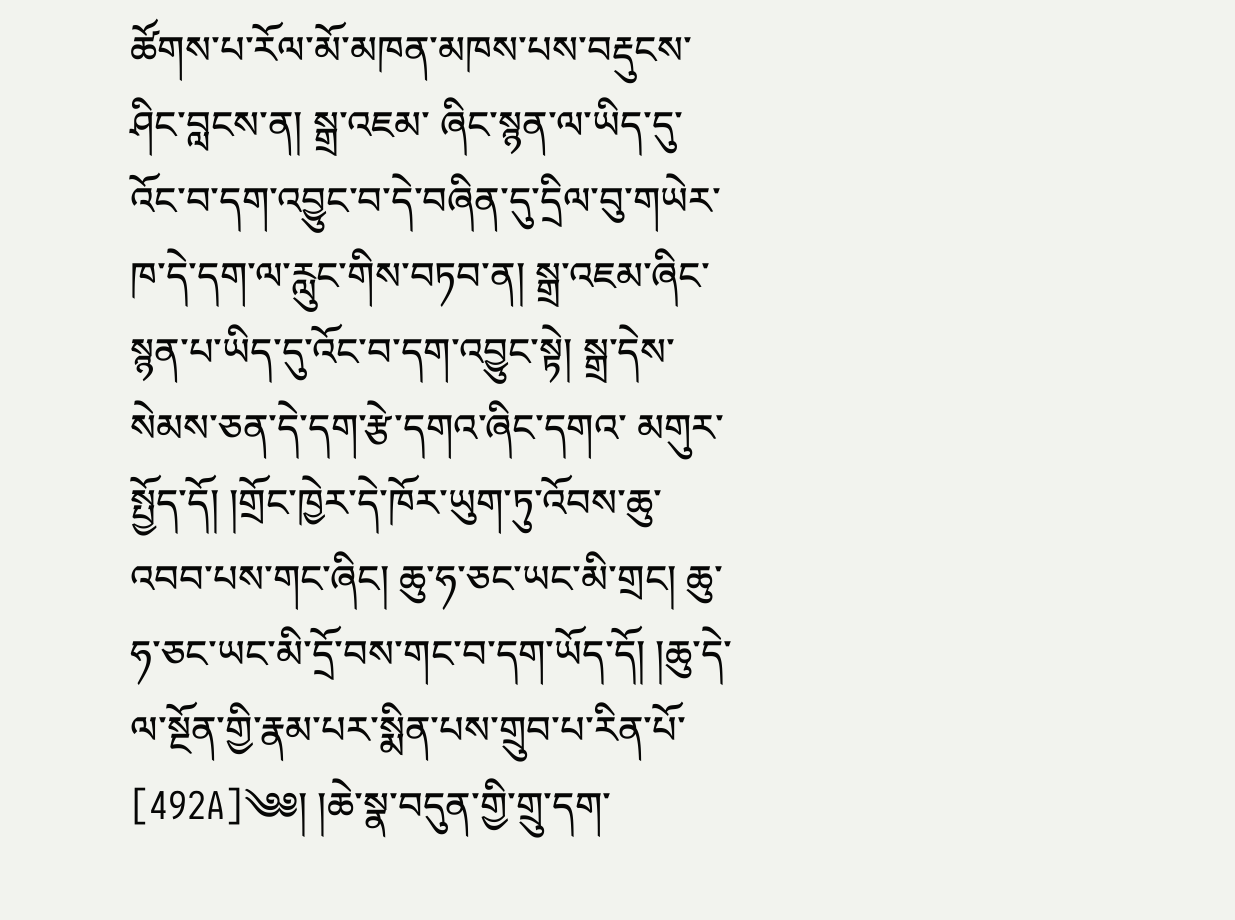ཚོགས་པ་རོལ་མོ་མཁན་མཁས་པས་བརྡུངས་ཤིང་བླངས་ན། སྒྲ་འཇམ་ ཞིང་སྙན་ལ་ཡིད་དུ་འོང་བ་དག་འབྱུང་བ་དེ་བཞིན་དུ་དྲིལ་བུ་གཡེར་ཁ་དེ་དག་ལ་རླུང་གིས་བཏབ་ན། སྒྲ་འཇམ་ཞིང་སྙན་པ་ཡིད་དུ་འོང་བ་དག་འབྱུང་སྟེ། སྒྲ་དེས་སེམས་ཅན་དེ་དག་རྩེ་དགའ་ཞིང་དགའ་ མགུར་སྤྱོད་དོ། །གྲོང་ཁྱེར་དེ་ཁོར་ཡུག་ཏུ་འོབས་ཆུ་འབབ་པས་གང་ཞིང། ཆུ་ཧ་ཅང་ཡང་མི་གྲང། ཆུ་ཧ་ཅང་ཡང་མི་དྲོ་བས་གང་བ་དག་ཡོད་དོ། །ཆུ་དེ་ལ་སྔོན་གྱི་རྣམ་པར་སྨིན་པས་གྲུབ་པ་རིན་པོ་ [492A]༄༅། །ཆེ་སྣ་བདུན་གྱི་གྲུ་དག་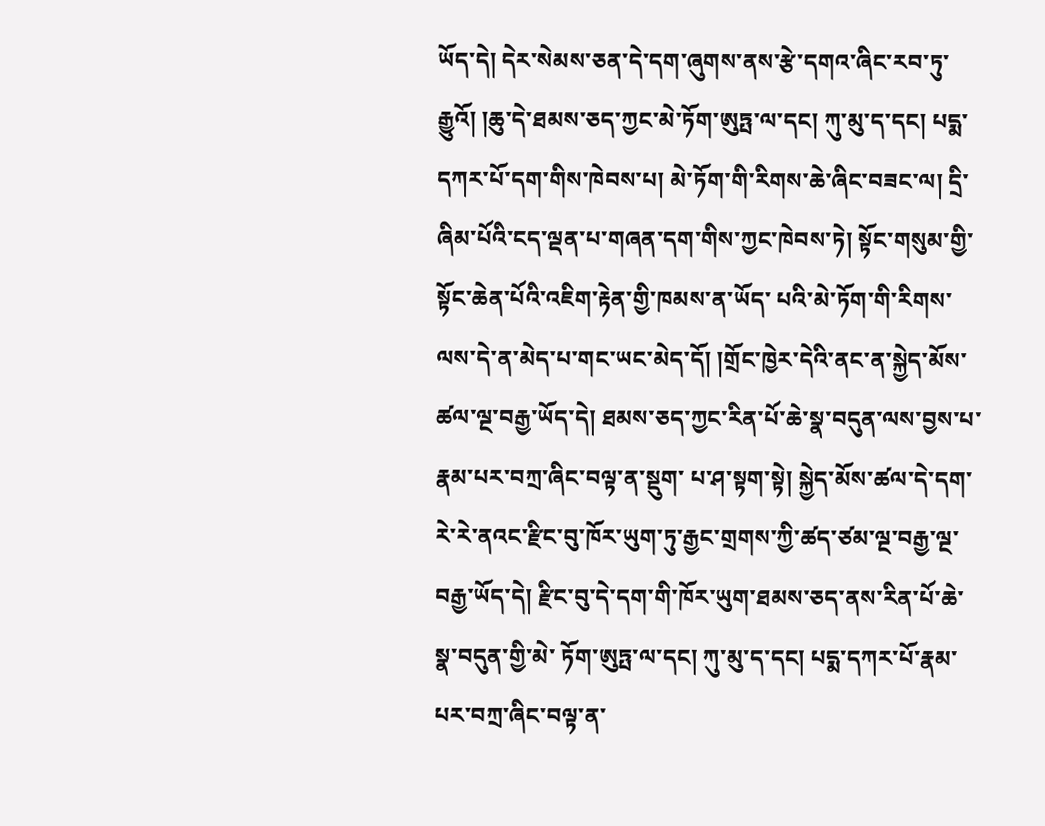ཡོད་དེ། དེར་སེམས་ཅན་དེ་དག་ཞུགས་ནས་རྩེ་དགའ་ཞིང་རབ་ཏུ་རྒྱུའོ། །ཆུ་དེ་ཐམས་ཅད་ཀྱང་མེ་ཏོག་ཨུཏྤ་ལ་དང། ཀུ་མུ་ད་དང། པདྨ་ དཀར་པོ་དག་གིས་ཁེབས་པ། མེ་ཏོག་གི་རིགས་ཆེ་ཞིང་བཟང་ལ། དྲི་ཞིམ་པོའི་ངད་ལྡན་པ་གཞན་དག་གིས་ཀྱང་ཁེབས་ཏེ། སྟོང་གསུམ་གྱི་སྟོང་ཆེན་པོའི་འཇིག་རྟེན་གྱི་ཁམས་ན་ཡོད་ པའི་མེ་ཏོག་གི་རིགས་ལས་དེ་ན་མེད་པ་གང་ཡང་མེད་དོ། །གྲོང་ཁྱེར་དེའི་ནང་ན་སྐྱེད་མོས་ཚལ་ལྔ་བརྒྱ་ཡོད་དེ། ཐམས་ཅད་ཀྱང་རིན་པོ་ཆེ་སྣ་བདུན་ལས་བྱས་པ་རྣམ་པར་བཀྲ་ཞིང་བལྟ་ན་སྡུག་ པ་ཤ་སྟག་སྟེ། སྐྱེད་མོས་ཚལ་དེ་དག་རེ་རེ་ནའང་རྫིང་བུ་ཁོར་ཡུག་ཏུ་རྒྱང་གྲགས་ཀྱི་ཚད་ཙམ་ལྔ་བརྒྱ་ལྔ་བརྒྱ་ཡོད་དེ། རྫིང་བུ་དེ་དག་གི་ཁོར་ཡུག་ཐམས་ཅད་ནས་རིན་པོ་ཆེ་སྣ་བདུན་གྱི་མེ་ ཏོག་ཨུཏྤ་ལ་དང། ཀུ་མུ་ད་དང། པདྨ་དཀར་པོ་རྣམ་པར་བཀྲ་ཞིང་བལྟ་ན་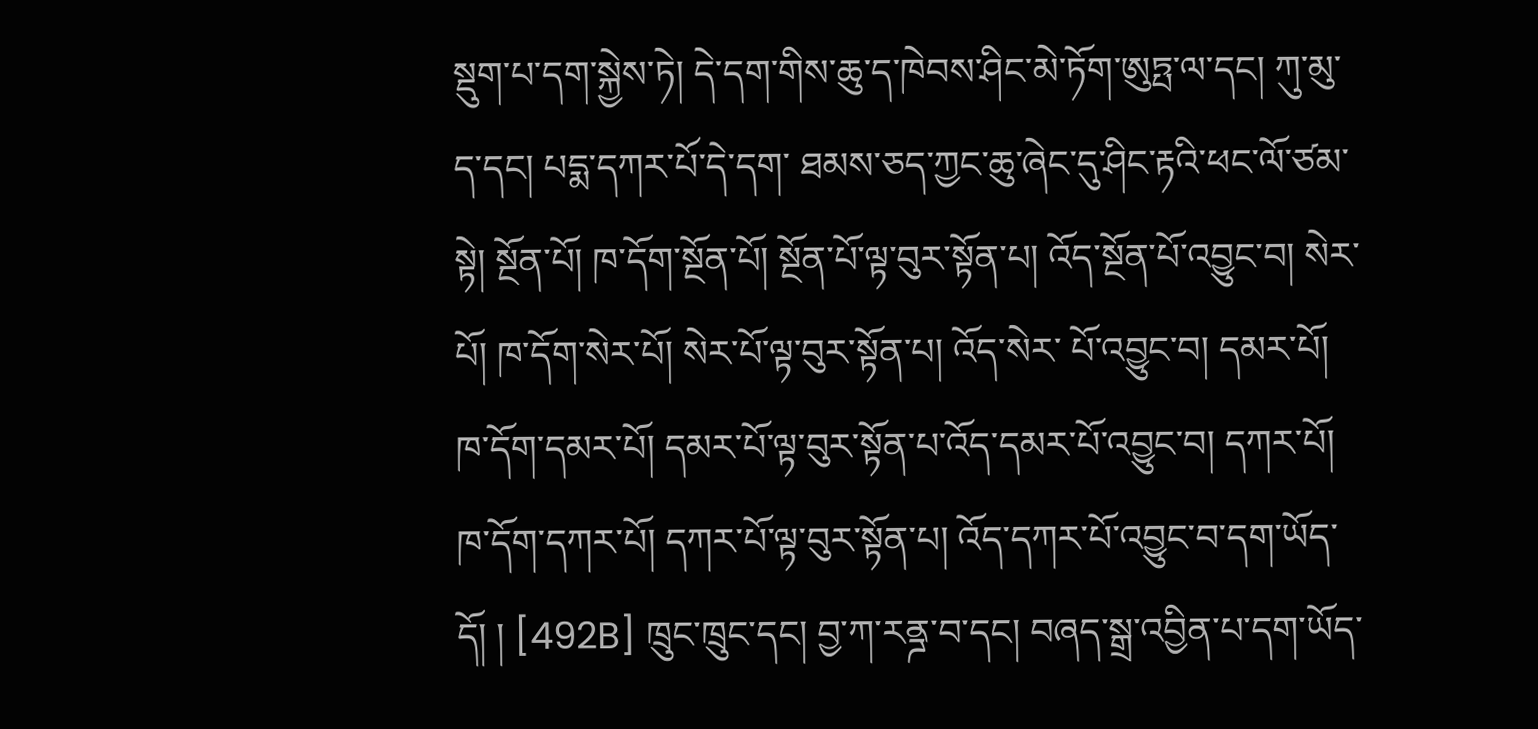སྡུག་པ་དག་སྐྱེས་ཏེ། དེ་དག་གིས་ཆུ་ད་ཁེབས་ཤིང་མེ་ཏོག་ཨུཏྤ་ལ་དང། ཀུ་མུ་ད་དང། པདྨ་དཀར་པོ་དེ་དག་ ཐམས་ཅད་ཀྱང་ཆུ་ཞེང་དུ་ཤིང་རྟའི་ཕང་ལོ་ཙམ་སྟེ། སྔོན་པོ། ཁ་དོག་སྔོན་པོ། སྔོན་པོ་ལྟ་བུར་སྟོན་པ། འོད་སྔོན་པོ་འབྱུང་བ། སེར་པོ། ཁ་དོག་སེར་པོ། སེར་པོ་ལྟ་བུར་སྟོན་པ། འོད་སེར་ པོ་འབྱུང་བ། དམར་པོ། ཁ་དོག་དམར་པོ། དམར་པོ་ལྟ་བུར་སྟོན་པ་འོད་དམར་པོ་འབྱུང་བ། དཀར་པོ། ཁ་དོག་དཀར་པོ། དཀར་པོ་ལྟ་བུར་སྟོན་པ། འོད་དཀར་པོ་འབྱུང་བ་དག་ཡོད་དོ། ། [492B] ཁྲུང་ཁྲུང་དང། བྱ་ཀ་རནྜ་བ་དང། བཞད་སྒྲ་འབྱིན་པ་དག་ཡོད་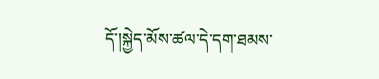དོ་།སྐྱེད་མོས་ཚལ་དེ་དག་ཐམས་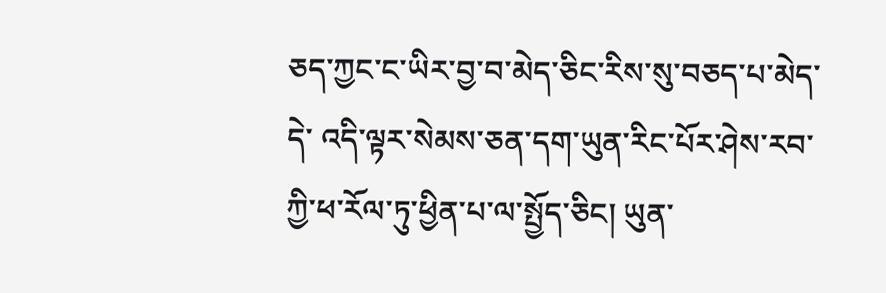ཅད་ཀྱང་ང་ཡིར་བྱ་བ་མེད་ཅིང་རིས་སུ་བཅད་པ་མེད་དེ་ འདི་ལྟར་སེམས་ཅན་དག་ཡུན་རིང་པོར་ཤེས་རབ་ཀྱི་ཕ་རོལ་ཏུ་ཕྱིན་པ་ལ་སྤྱོད་ཅིང། ཡུན་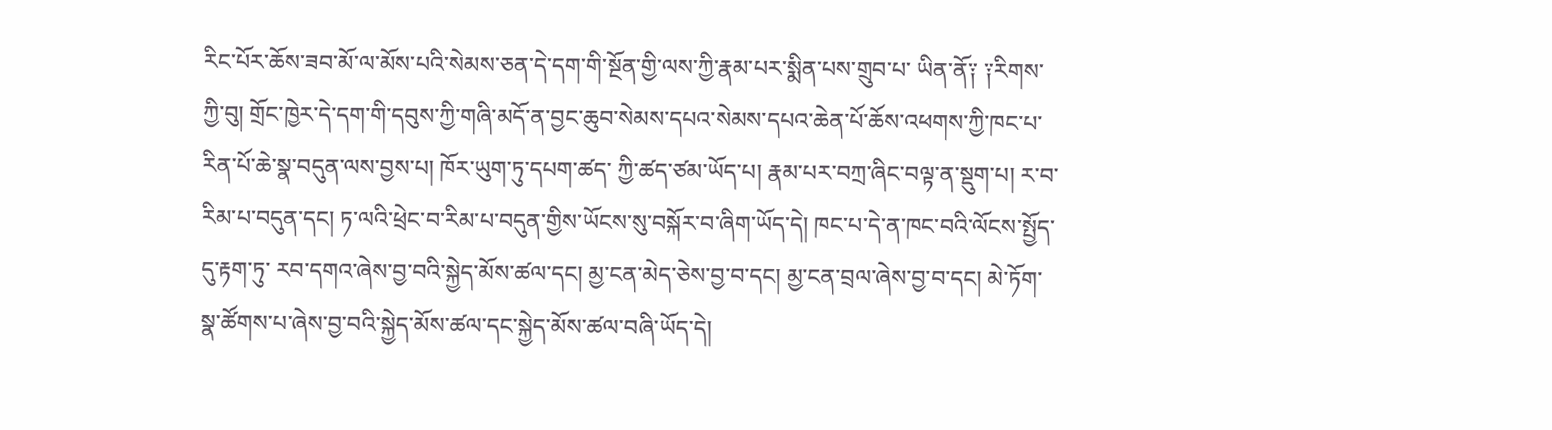རིང་པོར་ཆོས་ཟབ་མོ་ལ་མོས་པའི་སེམས་ཅན་དེ་དག་གི་སྔོན་གྱི་ལས་ཀྱི་རྣམ་པར་སྨིན་པས་གྲུབ་པ་ ཡིན་ནོ༑ ༑རིགས་ཀྱི་བུ། གྲོང་ཁྱེར་དེ་དག་གི་དབུས་ཀྱི་གཞི་མདོ་ན་བྱང་ཆུབ་སེམས་དཔའ་སེམས་དཔའ་ཆེན་པོ་ཆོས་འཕགས་ཀྱི་ཁང་པ་རིན་པོ་ཆེ་སྣ་བདུན་ལས་བྱས་པ། ཁོར་ཡུག་ཏུ་དཔག་ཚད་ ཀྱི་ཚད་ཙམ་ཡོད་པ། རྣམ་པར་བཀྲ་ཞིང་བལྟ་ན་སྡུག་པ། ར་བ་རིམ་པ་བདུན་དང། ཏ་ལའི་ཕྲེང་བ་རིམ་པ་བདུན་གྱིས་ཡོངས་སུ་བསྐོར་བ་ཞིག་ཡོད་དེ། ཁང་པ་དེ་ན་ཁང་བའི་ལོངས་སྤྱོད་དུ་རྟག་ཏུ་ རབ་དགའ་ཞེས་བྱ་བའི་སྐྱེད་མོས་ཚལ་དང། མྱ་ངན་མེད་ཅེས་བྱ་བ་དང། མྱ་ངན་བྲལ་ཞེས་བྱ་བ་དང། མེ་ཏོག་སྣ་ཚོགས་པ་ཞེས་བྱ་བའི་སྐྱེད་མོས་ཚལ་དང་སྐྱེད་མོས་ཚལ་བཞི་ཡོད་དེ།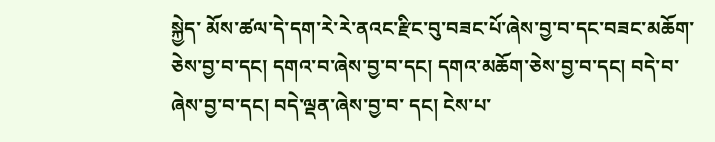སྐྱེད་ མོས་ཚལ་དེ་དག་རེ་རེ་ནའང་རྫིང་བུ་བཟང་པོ་ཞེས་བྱ་བ་དང་བཟང་མཆོག་ཅེས་བྱ་བ་དང། དགའ་བ་ཞེས་བྱ་བ་དང། དགའ་མཆོག་ཅེས་བྱ་བ་དང། བདེ་བ་ཞེས་བྱ་བ་དང། བདེ་ལྡན་ཞེས་བྱ་བ་ དང། ངེས་པ་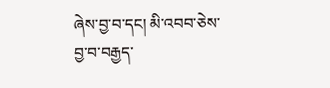ཞེས་བྱ་བ་དང། མི་འབབ་ཅེས་བྱ་བ་བརྒྱད་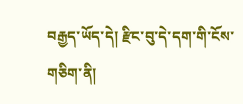བརྒྱད་ཡོད་དེ། རྫིང་བུ་དེ་དག་གི་ངོས་གཅིག་ནི།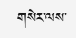གསེར་ལས་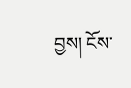བྱས། ངོས་